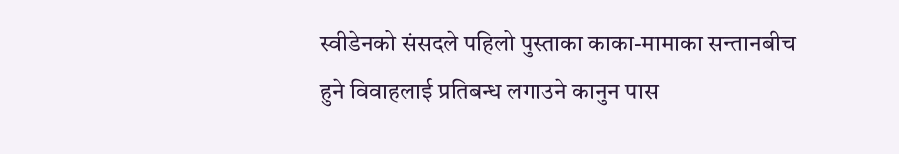स्वीडेनको संसदले पहिलो पुस्ताका काका-मामाका सन्तानबीच हुने विवाहलाई प्रतिबन्ध लगाउने कानुन पास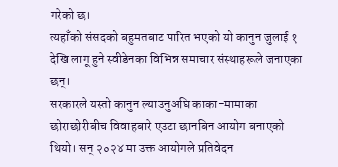गरेको छ।
त्यहाँको संसदको बहुमतबाट पारित भएको यो कानुन जुलाई १ देखि लागू हुने स्वीडेनका विभिन्न समाचार संस्थाहरूले जनाएका छन्।
सरकारले यस्तो कानुन ल्याउनुअघि काका-मामाका छोराछोरीबीच विवाहबारे एउटा छानबिन आयोग बनाएको थियो। सन् २०२४ मा उक्त आयोगले प्रतिवेदन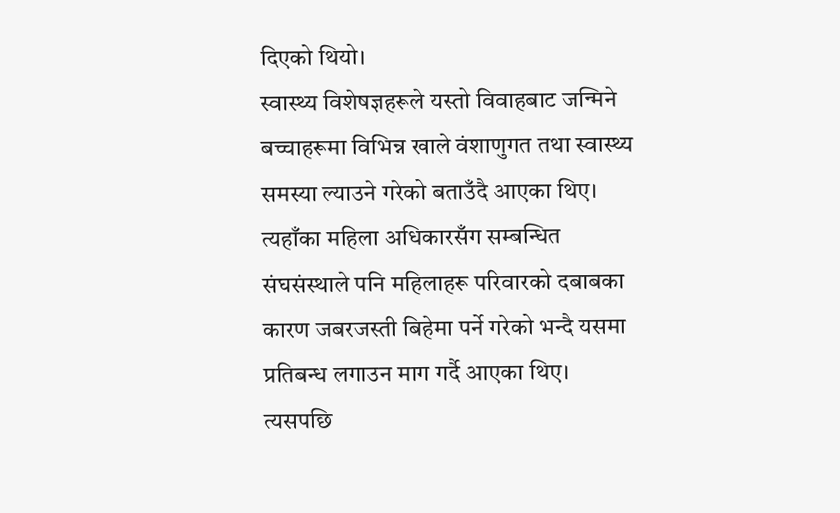दिएको थियो।
स्वास्थ्य विशेषज्ञहरूले यस्तो विवाहबाट जन्मिने बच्चाहरूमा विभिन्न खाले वंशाणुगत तथा स्वास्थ्य समस्या ल्याउने गरेको बताउँदै आएका थिए। त्यहाँका महिला अधिकारसँग सम्बन्धित संघसंस्थाले पनि महिलाहरू परिवारको दबाबका कारण जबरजस्ती बिहेमा पर्ने गरेको भन्दै यसमा प्रतिबन्ध लगाउन माग गर्दै आएका थिए।
त्यसपछि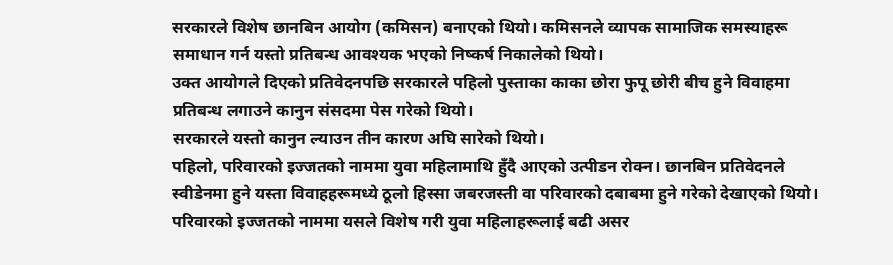सरकारले विशेष छानबिन आयोग (कमिसन) बनाएको थियो। कमिसनले व्यापक सामाजिक समस्याहरू समाधान गर्न यस्तो प्रतिबन्ध आवश्यक भएको निष्कर्ष निकालेको थियो।
उक्त आयोगले दिएको प्रतिवेदनपछि सरकारले पहिलो पुस्ताका काका छोरा फुपू छोरी बीच हुने विवाहमा प्रतिबन्ध लगाउने कानुन संसदमा पेस गरेको थियो।
सरकारले यस्तो कानुन ल्याउन तीन कारण अघि सारेको थियो।
पहिलो, परिवारको इज्जतको नाममा युवा महिलामाथि हुँदै आएको उत्पीडन रोक्न। छानबिन प्रतिवेदनले स्वीडेनमा हुने यस्ता विवाहहरूमध्ये ठूलो हिस्सा जबरजस्ती वा परिवारको दबाबमा हुने गरेको देखाएको थियो। परिवारको इज्जतको नाममा यसले विशेष गरी युवा महिलाहरूलाई बढी असर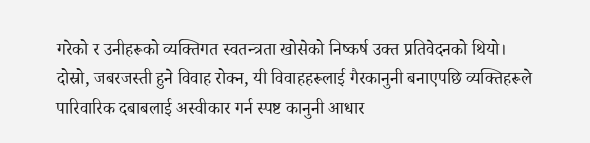गरेको र उनीहरूको व्यक्तिगत स्वतन्त्रता खोसेको निष्कर्ष उक्त प्रतिवेदनको थियो।
दोस्रो, जबरजस्ती हुने विवाह रोक्न, यी विवाहहरूलाई गैरकानुनी बनाएपछि व्यक्तिहरूले पारिवारिक दबाबलाई अस्वीकार गर्न स्पष्ट कानुनी आधार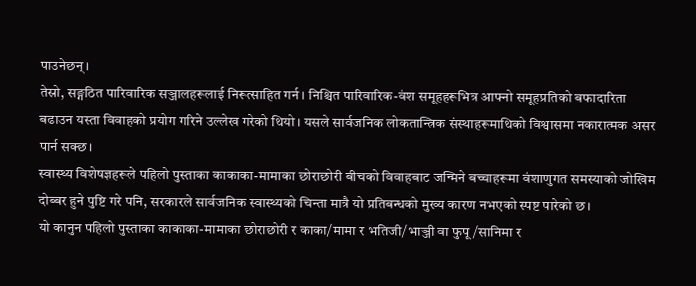पाउनेछन्।
तेस्रो, सङ्गठित पारिवारिक सञ्जालहरूलाई निरूत्साहित गर्न। निश्चित पारिवारिक-वंश समूहहरूभित्र आफ्नो समूहप्रतिको बफादारिता बढाउन यस्ता विवाहको प्रयोग गरिने उल्लेख गरेको थियो। यसले सार्वजनिक लोकतान्त्रिक संस्थाहरूमाथिको विश्वासमा नकारात्मक असर पार्न सक्छ।
स्वास्थ्य विशेषज्ञहरूले पहिलो पुस्ताका काकाका-मामाका छोराछोरी बीचको विवाहबाट जन्मिने बच्चाहरूमा वंशाणुगत समस्याको जोखिम दोब्बर हुने पुष्टि गरे पनि, सरकारले सार्वजनिक स्वास्थ्यको चिन्ता मात्रै यो प्रतिबन्धको मुख्य कारण नभएको स्पष्ट पारेको छ।
यो कानुन पहिलो पुस्ताका काकाका-मामाका छोराछोरी र काका/मामा र भतिजी/भाञ्जी वा फुपू/सानिमा र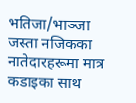भतिजा/भाञ्जा जस्ता नजिकका नातेदारहरूमा मात्र कडाइका साथ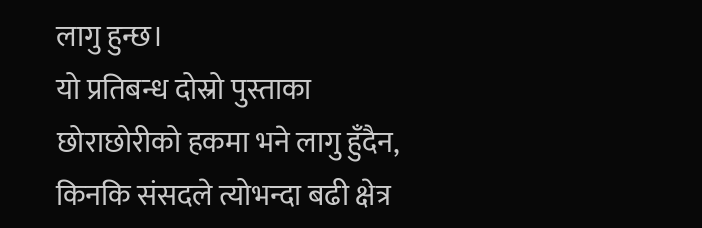लागु हुन्छ।
यो प्रतिबन्ध दोस्रो पुस्ताका छोराछोरीको हकमा भने लागु हुँदैन, किनकि संसदले त्योभन्दा बढी क्षेत्र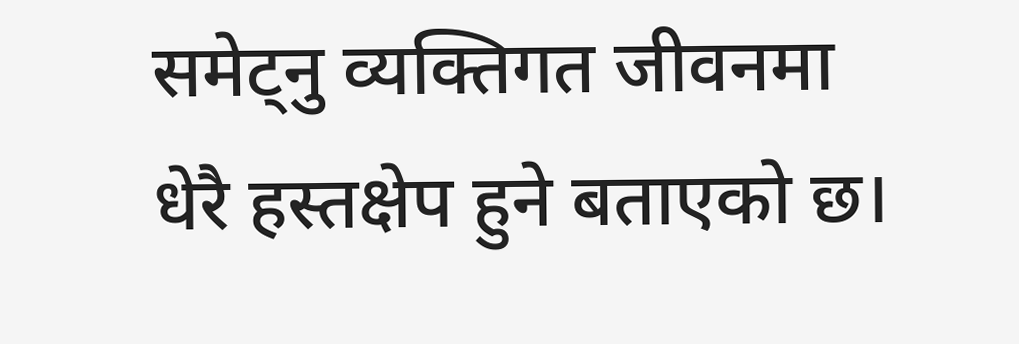समेट्नु व्यक्तिगत जीवनमा धेरै हस्तक्षेप हुने बताएको छ।